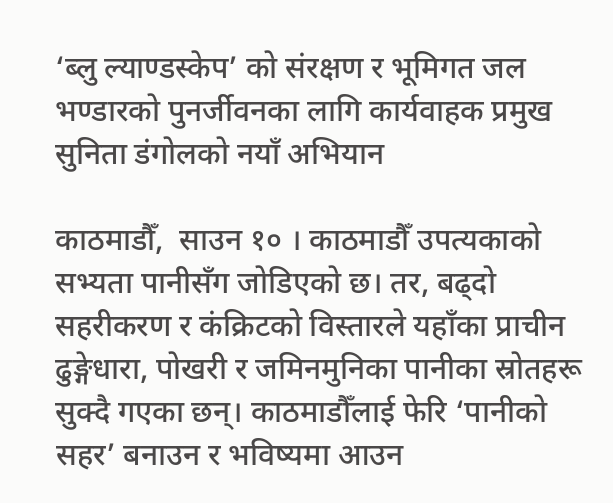‘ब्लु ल्याण्डस्केप’ को संरक्षण र भूमिगत जल भण्डारको पुनर्जीवनका लागि कार्यवाहक प्रमुख सुनिता डंगोलको नयाँ अभियान

काठमाडौँ,  साउन १० । काठमाडौँ उपत्यकाको सभ्यता पानीसँग जोडिएको छ। तर, बढ्दो सहरीकरण र कंक्रिटको विस्तारले यहाँका प्राचीन ढुङ्गेधारा, पोखरी र जमिनमुनिका पानीका स्रोतहरू सुक्दै गएका छन्। काठमाडौँलाई फेरि ‘पानीको सहर’ बनाउन र भविष्यमा आउन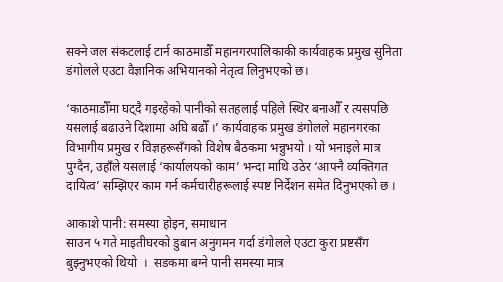सक्ने जल संकटलाई टार्न काठमाडौँ महानगरपालिकाकी कार्यवाहक प्रमुख सुनिता डंगोलले एउटा वैज्ञानिक अभियानको नेतृत्व लिनुभएको छ।

‘काठमाडौँमा घट्दै गइरहेको पानीको सतहलाई पहिले स्थिर बनाऔँ र त्यसपछि यसलाई बढाउने दिशामा अघि बढौँ ।’ कार्यवाहक प्रमुख डंगोलले महानगरका विभागीय प्रमुख र विज्ञहरूसँगको विशेष बैठकमा भन्नुभयो । यो भनाइले मात्र पुग्दैन, उहाँले यसलाई ‘कार्यालयको काम’ भन्दा माथि उठेर ‘आफ्नै व्यक्तिगत दायित्व’ सम्झिएर काम गर्न कर्मचारीहरूलाई स्पष्ट निर्देशन समेत दिनुभएको छ ।

आकाशे पानी: समस्या होइन, समाधान
साउन ५ गते माइतीघरको डुबान अनुगमन गर्दा डंगोलले एउटा कुरा प्रष्टसँग बुझ्नुभएको थियो  ।  सडकमा बग्ने पानी समस्या मात्र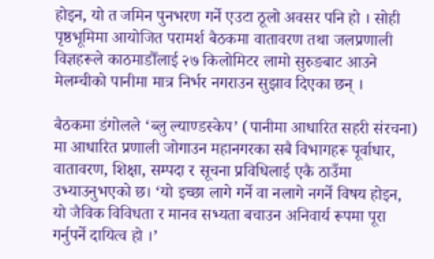होइन, यो त जमिन पुनभरण गर्ने एउटा ठूलो अवसर पनि हो । सोही पृष्ठभूमिमा आयोजित परामर्श बैठकमा वातावरण तथा जलप्रणाली विज्ञहरूले काठमाडौँलाई २७ किलोमिटर लामो सुरुङबाट आउने मेलम्चीको पानीमा मात्र निर्भर नगराउन सुझाव दिएका छन् ।

बैठकमा डंगोलले ‘ब्लु ल्याण्डस्केप’ (पानीमा आधारित सहरी संरचना) मा आधारित प्रणाली जोगाउन महानगरका सबै विभागहरू पूर्वाधार, वातावरण, शिक्षा, सम्पदा र सूचना प्रविधिलाई एकै ठाउँमा उभ्याउनुभएको छ। ‘यो इच्छा लागे गर्ने वा नलागे नगर्ने विषय होइन, यो जैविक विविधता र मानव सभ्यता बचाउन अनिवार्य रूपमा पूरा गर्नुपर्ने दायित्व हो ।’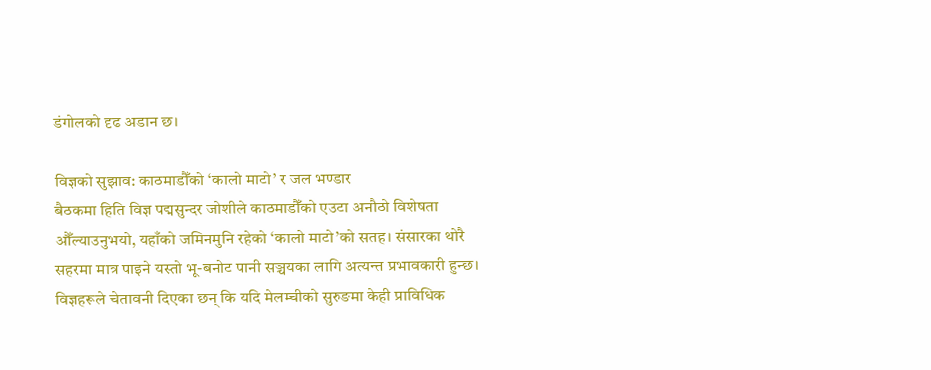डंगोलको दृढ अडान छ।

विज्ञको सुझाव: काठमाडौँको ‘कालो माटो’ र जल भण्डार
बैठकमा हिति विज्ञ पद्मसुन्दर जोशीले काठमाडौँको एउटा अनौठो विशेषता औँल्याउनुभयो, यहाँको जमिनमुनि रहेको ‘कालो माटो’को सतह। संसारका थोरै सहरमा मात्र पाइने यस्तो भू-बनोट पानी सञ्चयका लागि अत्यन्त प्रभावकारी हुन्छ। विज्ञहरूले चेतावनी दिएका छन् कि यदि मेलम्चीको सुरुङमा केही प्राविधिक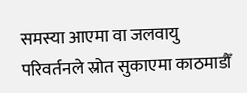समस्या आएमा वा जलवायु परिवर्तनले स्रोत सुकाएमा काठमाडौँ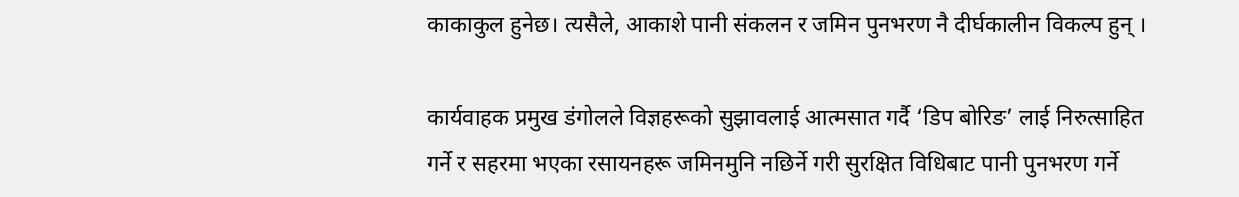काकाकुल हुनेछ। त्यसैले, आकाशे पानी संकलन र जमिन पुनभरण नै दीर्घकालीन विकल्प हुन् ।

कार्यवाहक प्रमुख डंगोलले विज्ञहरूको सुझावलाई आत्मसात गर्दै ‘डिप बोरिङ’ लाई निरुत्साहित गर्ने र सहरमा भएका रसायनहरू जमिनमुनि नछिर्ने गरी सुरक्षित विधिबाट पानी पुनभरण गर्ने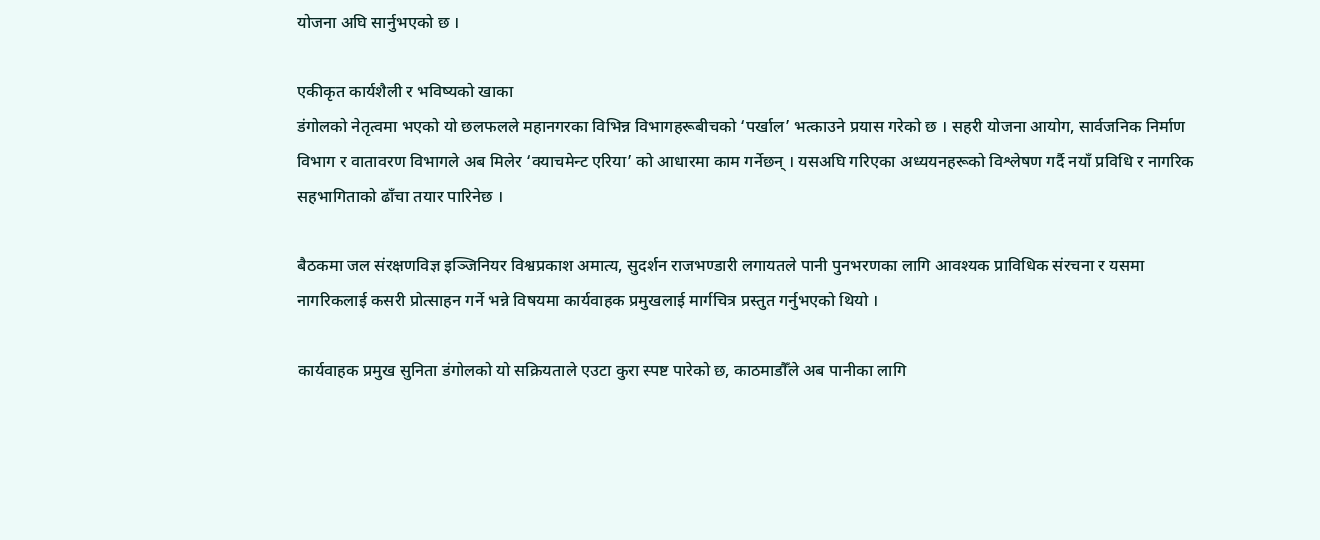योजना अघि सार्नुभएको छ ।

एकीकृत कार्यशैली र भविष्यको खाका
डंगोलको नेतृत्वमा भएको यो छलफलले महानगरका विभिन्न विभागहरूबीचको ‘पर्खाल’ भत्काउने प्रयास गरेको छ । सहरी योजना आयोग, सार्वजनिक निर्माण विभाग र वातावरण विभागले अब मिलेर ‘क्याचमेन्ट एरिया’ को आधारमा काम गर्नेछन् । यसअघि गरिएका अध्ययनहरूको विश्लेषण गर्दै नयाँ प्रविधि र नागरिक सहभागिताको ढाँचा तयार पारिनेछ ।

बैठकमा जल संरक्षणविज्ञ इञ्जिनियर विश्वप्रकाश अमात्य, सुदर्शन राजभण्डारी लगायतले पानी पुनभरणका लागि आवश्यक प्राविधिक संरचना र यसमा नागरिकलाई कसरी प्रोत्साहन गर्ने भन्ने विषयमा कार्यवाहक प्रमुखलाई मार्गचित्र प्रस्तुत गर्नुभएको थियो ।

कार्यवाहक प्रमुख सुनिता डंगोलको यो सक्रियताले एउटा कुरा स्पष्ट पारेको छ, काठमाडौँले अब पानीका लागि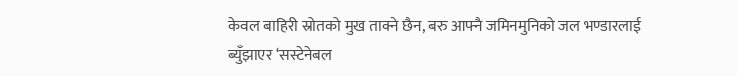केवल बाहिरी स्रोतको मुख ताक्ने छैन, बरु आफ्नै जमिनमुनिको जल भण्डारलाई ब्युँझाएर ‘सस्टेनेबल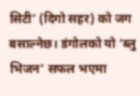सिटी’ (दिगो सहर) को जग बसाल्नेछ। डंगोलको यो ‘ब्लु भिजन’ सफल भएमा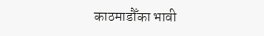काठमाडौँका भावी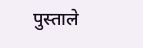पुस्ताले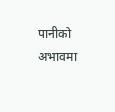पानीको अभावमा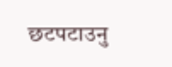छटपटाउनु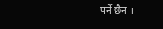पर्ने छैन ।